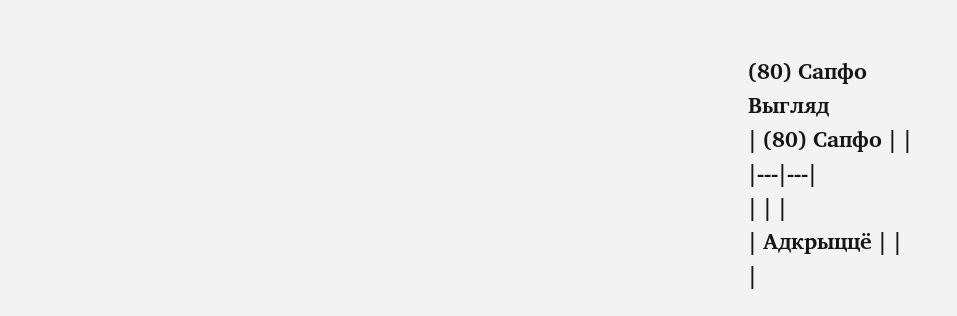(80) Сапфо
Выгляд
| (80) Сапфо | |
|---|---|
| | |
| Адкрыццё | |
|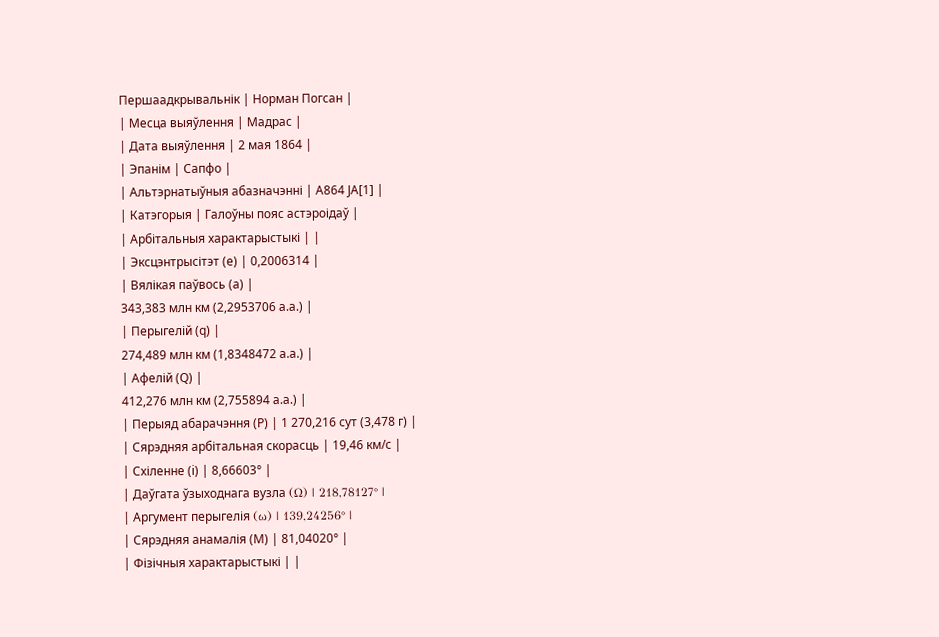Першаадкрывальнік | Норман Погсан |
| Месца выяўлення | Мадрас |
| Дата выяўлення | 2 мая 1864 |
| Эпанім | Сапфо |
| Альтэрнатыўныя абазначэнні | A864 JA[1] |
| Катэгорыя | Галоўны пояс астэроідаў |
| Арбітальныя характарыстыкі | |
| Эксцэнтрысітэт (e) | 0,2006314 |
| Вялікая паўвось (a) |
343,383 млн км (2,2953706 а.а.) |
| Перыгелій (q) |
274,489 млн км (1,8348472 а.а.) |
| Афелій (Q) |
412,276 млн км (2,755894 а.а.) |
| Перыяд абарачэння (P) | 1 270,216 сут (3,478 г) |
| Сярэдняя арбітальная скорасць | 19,46 км/с |
| Схіленне (i) | 8,66603° |
| Даўгата ўзыходнага вузла (Ω) | 218,78127° |
| Аргумент перыгелія (ω) | 139,24256° |
| Сярэдняя анамалія (M) | 81,04020° |
| Фізічныя характарыстыкі | |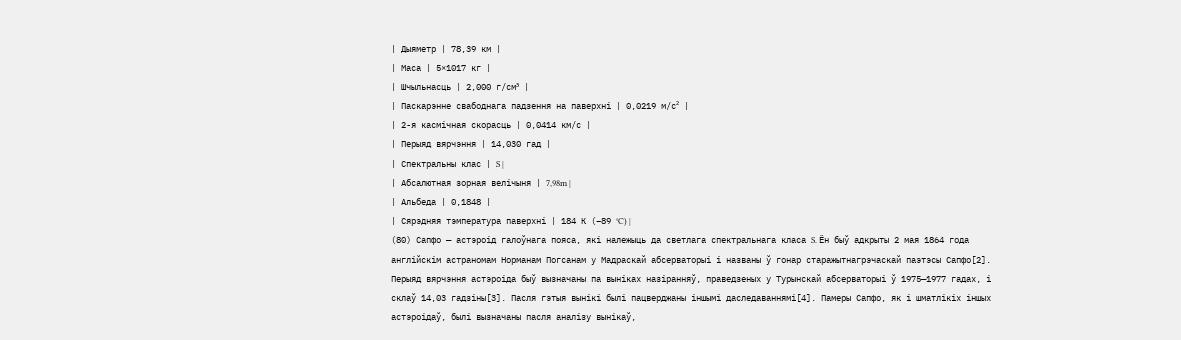| Дыяметр | 78,39 км |
| Маса | 5×1017 кг |
| Шчыльнасць | 2,000 г/см³ |
| Паскарэнне свабоднага падзення на паверхні | 0,0219 м/с² |
| 2-я касмічная скорасць | 0,0414 км/с |
| Перыяд вярчэння | 14,030 гад |
| Спектральны клас | S |
| Абсалютная зорная велічыня | 7,98m |
| Альбеда | 0,1848 |
| Сярэдняя тэмпература паверхні | 184 К (−89 °C) |
(80) Сапфо — астэроід галоўнага пояса, які належыць да светлага спектральнага класа S. Ён быў адкрыты 2 мая 1864 года англійскім астраномам Норманам Погсанам у Мадраскай абсерваторыі і названы ў гонар старажытнагрэчаскай паэтэсы Сапфо[2].
Перыяд вярчэння астэроіда быў вызначаны па выніках назіранняў, праведзеных у Турынскай абсерваторыі ў 1975—1977 гадах, і склаў 14,03 гадзіны[3]. Пасля гэтыя вынікі былі пацверджаны іншымі даследаваннямі[4]. Памеры Сапфо, як і шматлікіх іншых астэроідаў, былі вызначаны пасля аналізу вынікаў,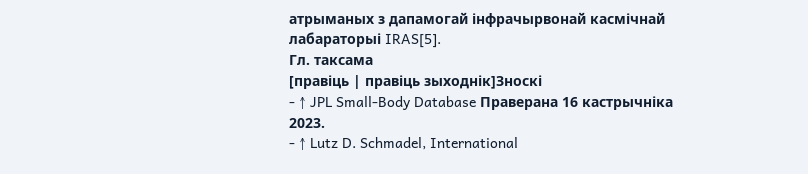атрыманых з дапамогай інфрачырвонай касмічнай лабараторыі IRAS[5].
Гл. таксама
[правіць | правіць зыходнік]Зноскі
- ↑ JPL Small-Body Database Праверана 16 кастрычніка 2023.
- ↑ Lutz D. Schmadel, International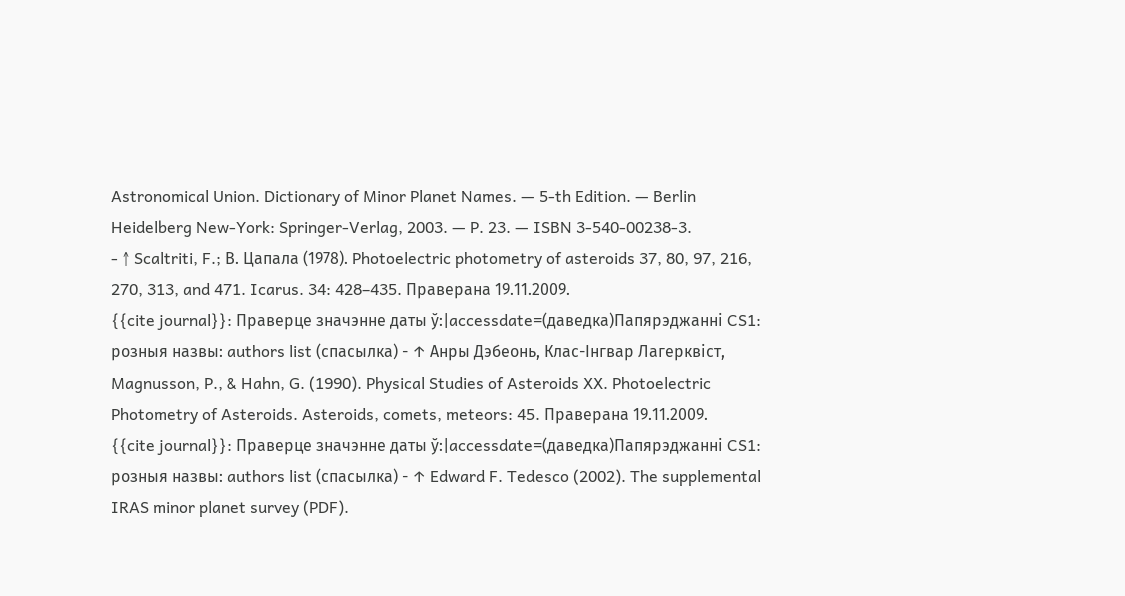Astronomical Union. Dictionary of Minor Planet Names. — 5-th Edition. — Berlin Heidelberg New-York: Springer-Verlag, 2003. — P. 23. — ISBN 3-540-00238-3.
- ↑ Scaltriti, F.; В. Цапала (1978). Photoelectric photometry of asteroids 37, 80, 97, 216, 270, 313, and 471. Icarus. 34: 428–435. Праверана 19.11.2009.
{{cite journal}}: Праверце значэнне даты ў:|accessdate=(даведка)Папярэджанні CS1: розныя назвы: authors list (спасылка) - ↑ Анры Дэбеонь, Клас-Інгвар Лагерквіст, Magnusson, P., & Hahn, G. (1990). Physical Studies of Asteroids XX. Photoelectric Photometry of Asteroids. Asteroids, comets, meteors: 45. Праверана 19.11.2009.
{{cite journal}}: Праверце значэнне даты ў:|accessdate=(даведка)Папярэджанні CS1: розныя назвы: authors list (спасылка) - ↑ Edward F. Tedesco (2002). The supplemental IRAS minor planet survey (PDF).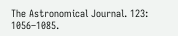The Astronomical Journal. 123: 1056–1085.